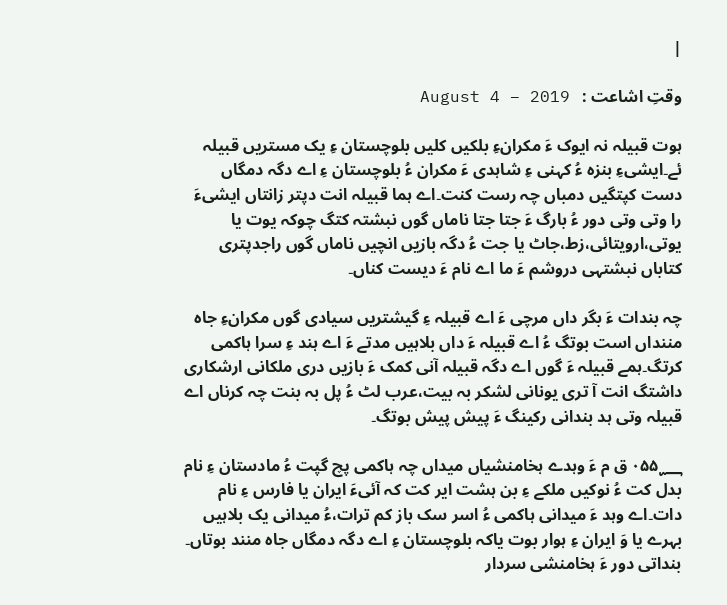|

وقتِ اشاعت :   August 4 – 2019

ہوت قبیلہ نہ ایوک ءَ مکرانءِ بلکیں کلیں بلوچستان ءِ یک مستریں قبیلہ ئے۔ایشیءِ بنزہ ءُ کہنی ءِ شاہدی ءَ مکران ءُ بلوچستان ءِ اے دگہ دمگاں دست کپتگیں دمباں چہ رست کنت۔اے ہما قبیلہ انت دپتر زانتاں ایشیءَ را وتی وتی دور ءُ بارگ ءَ جتا جتا ناماں گوں نبشتہ کتگ چوکہ یوت یا یوتی،ارویتائی،زط،جاٹ یا جت ءُ دگہ بازیں انچیں ناماں گوں راجدپتری کتاباں نبشتہی دروشم ءَ ما اے نام ءَ دیست کناں۔

چہ بندات ءَ بگر داں مرچی ءَ اے قبیلہ ءِ گیشتریں سیادی گوں مکرانءِ جاہ مننداں است بوتگ ءُ اے قبیلہ ءَ داں بلاہیں مدتے ءَ اے ہند ءِ سرا ہاکمی کرتگ۔ہمے قبیلہ ءَ گوں اے دگہ قبیلہ آنی کمک ءَ بازیں دری ملکانی ارشکاری داشتگ انت آ تری یونانی لشکر بہ بیت،عرب لٹ ءُ پل بہ بنت چہ کرناں اے قبیلہ وتی ہد بندانی رکینگ ءَ پیش پیش بوتگ۔

۰۵۵؁ ق م ءَ وہدے ہخامنشیاں میداں چہ ہاکمی پچ گپت ءُ مادستان ءِ نام بدل کت ءُ نوکیں ملکے ءِ بن ہشت ایر کت کہ آئیءَ ایران یا فارس ءِ نام دات۔اے وہد ءَ میدانی ہاکمی ءُ اسر سک باز کم ترات،ءُ میدانی یک بلاہیں بہرے یا وَ ایران ءِ ہوار بوت یاکہ بلوچستان ءِ اے دگہ دمگاں جاہ منند بوتاں۔ بنداتی دور ءَ ہخامنشی سردار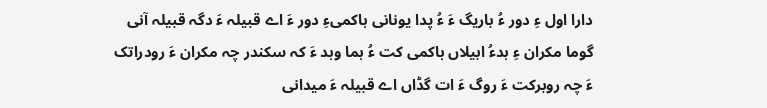دارا اول ءِ دور ءُ باریگ ءَ ءُ پدا یونانی ہاکمیءِ دور ءَ اے قبیلہ ءَ دگہ قبیلہ آنی گوما مکران ءِ ہدءُ ابیلاں ہاکمی کت ءُ ہما وہد ءَ کہ سکندر چہ مکران ءَ رودراتک ءَ چہ روبرکت ءَ روگ ءَ ات گڈاں اے قبیلہ ءَ میدانی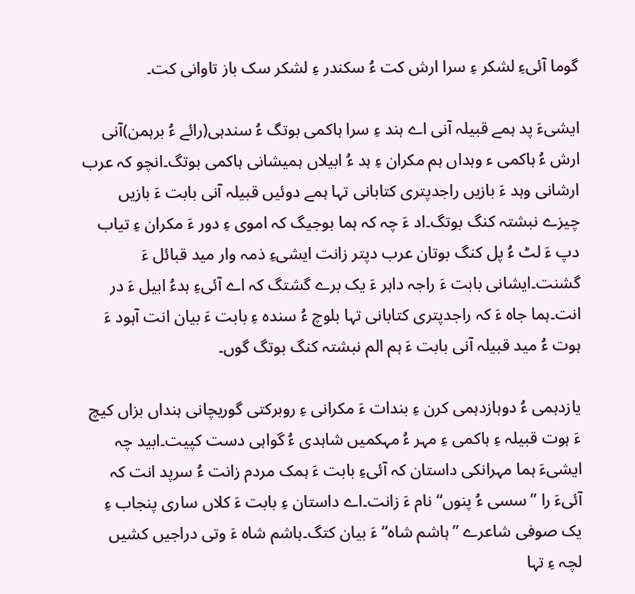گوما آئیءِ لشکر ءِ سرا ارش کت ءُ سکندر ءِ لشکر سک باز تاوانی کت۔

ایشیءَ پد ہمے قبیلہ آنی اے ہند ءِ سرا ہاکمی بوتگ ءُ سندہی(رائے ءُ برہمن)آنی ارش ءُ ہاکمی ء وہداں ہم مکران ءِ ہد ءُ ابیلاں ہمیشانی ہاکمی بوتگ۔انچو کہ عرب ارشانی وہد ءَ بازیں راجدپتری کتابانی تہا ہمے دوئیں قبیلہ آنی بابت ءَ بازیں چیزے نبشتہ کنگ بوتگ۔اد ءَ چہ کہ ہما بوجیگ کہ اموی ءِ دور ءَ مکران ءِ تیاب دپ ءَ لٹ ءُ پل کنگ بوتان عرب دپتر زانت ایشیءِ ذمہ وار مید قبائل ءَ گشنت۔ایشانی بابت ءَ راجہ داہر ءَ یک برے گشتگ کہ اے آئیءِ ہدءُ ابیل ءَ در انت۔ہما جاہ ءَ کہ راجدپتری کتابانی تہا بلوچ ءُ سندہ ءِ بابت ءَ بیان انت آہود ءَ ہوت ءُ مید قبیلہ آنی بابت ءَ ہم الم نبشتہ کنگ بوتگ گوں۔

یازدہمی ءُ دوہازدہمی کرن ءِ بندات ءَ مکرانی ءِ روبرکتی گوریچانی ہنداں بزاں کیچ ءَ ہوت قبیلہ ءِ ہاکمی ءِ مہر ءُ مہکمیں شاہدی ءُ گواہی دست کپیت۔ابید چہ ایشیءَ ہما مہرانکی داستان کہ آئیءِ بابت ءَ ہمک مردم زانت ءُ سرپد انت کہ آئیءَ را ”سسی ءُ پنوں“ نام ءَ زانت۔اے داستان ءِ بابت ءَ کلاں ساری پنجاب ءِ یک صوفی شاعرے ”ہاشم شاہ“ ءَ بیان کتگ۔ہاشم شاہ ءَ وتی دراجیں کشیں لچہ ءِ تہا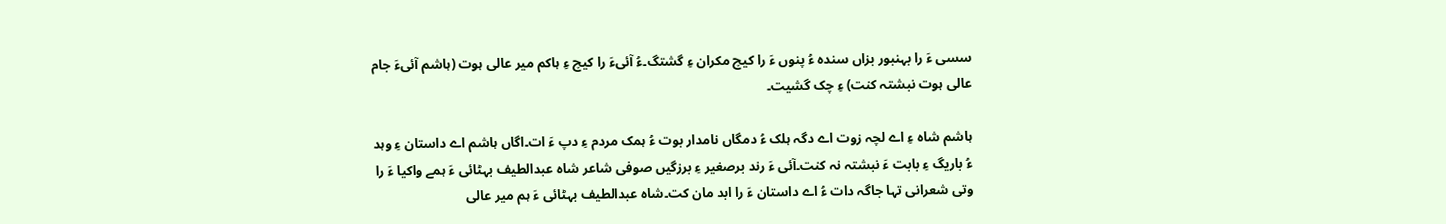سسی ءَ را بہنبور بزاں سندہ ءُ پنوں ءَ را کیچ مکران ءِ گشتگ۔ءُ آئیءَ را کیچ ءِ ہاکم میر عالی ہوت (ہاشم آئیءَ جام عالی ہوت نبشتہ کنت) ءِ چک گشیت۔

ہاشم شاہ ءِ اے لچہ زوت اے دگہ ہلک ءُ دمگاں نامدار بوت ءُ ہمک مردم ءِ دپ ءَ ات۔اگاں ہاشم اے داستان ءِ وہد ءُ باریگ ءِ بابت ءَ نبشتہ نہ کنت۔آئی ءَ رند برصغیر ءِ برزگیں صوفی شاعر شاہ عبدالطیف بہٹائی ءَ ہمے واکیا ءَ را وتی شعرانی تہا جاگہ دات ءُ اے داستان ءَ را ابد مان کت۔شاہ عبدالطیف بہٹائی ءَ ہم میر عالی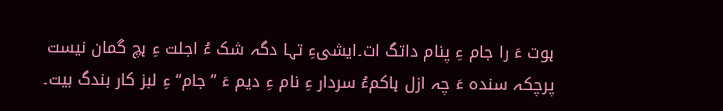ہوت ءَ را جام ءِ پنام داتگ ات۔ایشیءِ تہا دگہ شک ءُ اجلت ءِ ہچ گمان نیست پرچکہ سندہ ءَ چہ ازل ہاکمءُ سردار ءِ نام ءِ دیم ءَ ”جام“ ءِ لبز کار بندگ بیت۔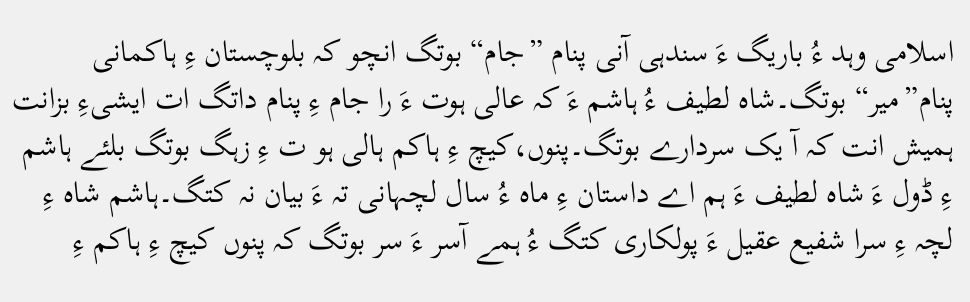اسلامی وہد ءُ باریگ ءَ سندہی آنی پنام ”جام“ بوتگ انچو کہ بلوچستان ءِ ہاکمانی پنام”میر“ بوتگ۔شاہ لطیف ءُ ہاشم ءَ کہ عالی ہوت ءَ را جام ءِ پنام داتگ ات ایشیءِ بزانت ہمیش انت کہ آ یک سردارے بوتگ۔پنوں،کیچ ءِ ہاکم ہالی ہو ت ءِ زہگ بوتگ بلئے ہاشم ءِ ڈول ءَ شاہ لطیف ءَ ہم اے داستان ءِ ماہ ءُ سال لچہانی تہ ءَ بیان نہ کتگ۔ہاشم شاہ ءِ لچہ ءِ سرا شفیع عقیل ءَ پولکاری کتگ ءُ ہمے آسر ءَ سر بوتگ کہ پنوں کیچ ءِ ہاکم ءِ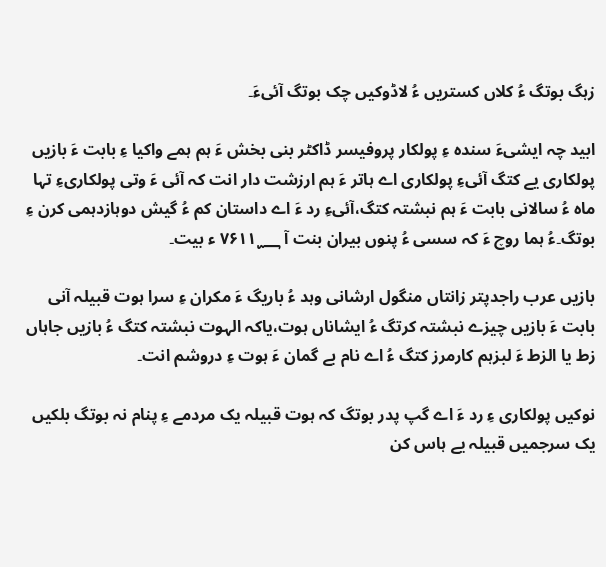زہگ بوتگ ءُ کلاں کستریں ءُ لاڈوکیں چک بوتگ آئیءَ۔

ابید چہ ایشیءَ سندہ ءِ پولکار پروفیسر ڈاکٹر بنی بخش ءَ ہم ہمے واکیا ءِ بابت ءَ بازیں پولکاری یے کتگ آئیءِ پولکاری اے ہاتر ءَ ہم ارزشت دار انت کہ آئی ءَ وتی پولکاریءِ تہا ماہ ءُ سالانی بابت ءَ ہم نبشتہ کتگ،آئیءِ رد ءَ اے داستان کم ءُ گیش دوہازدہمی کرن ءِ بوتگ۔ءُ ہما روچ ءَ کہ سسی ءُ پنوں بیران بنت آ ۷۶۱۱؁ ء بیت۔

بازیں عرب راجدپتر زانتاں منگول ارشانی وہد ءُ باریگ ءَ مکران ءِ سرا ہوت قبیلہ آنی بابت ءَ بازیں چیزے نبشتہ کرتگ ءُ ایشاناں ہوت،یاکہ الہوت نبشتہ کتگ ءُ بازیں جاہاں زط یا الزط ءَ لبزہم کارمرز کتگ ءُ اے نام بے گمان ءَ ہوت ءِ دروشم انت۔

نوکیں پولکاری ءِ رد ءَ اے گپ پدر بوتگ کہ ہوت قبیلہ یک مردمے ءِ پنام نہ بوتگ بلکیں یک سرجمیں قبیلہ یے ہاس کن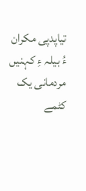تیاپدپی مکران ءُ بیلہ ءِ کہنیں مردمانی یک کٹمے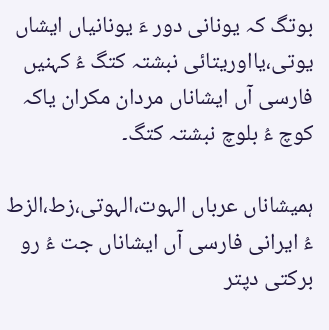بوتگ کہ یونانی دور ءَ یونانیاں ایشاں یوتی،یااوریتائی نبشتہ کتگ ءُ کہنیں فارسی آں ایشاناں مردان مکران یاکہ کوچ ءُ بلوچ نبشتہ کتگ۔

ہمیشاناں عرباں الہوت،الہوتی،زط،الزط ءُ ایرانی فارسی آں ایشاناں جت ءُ رو برکتی دپتر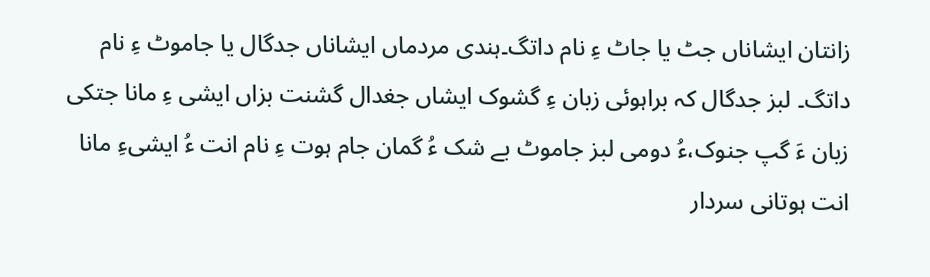زانتان ایشاناں جٹ یا جاٹ ءِ نام داتگ۔ہندی مردماں ایشاناں جدگال یا جاموٹ ءِ نام داتگ۔ لبز جدگال کہ براہوئی زبان ءِ گشوک ایشاں جغدال گشنت بزاں ایشی ءِ مانا جتکی زبان ءَ گپ جنوک،ءُ دومی لبز جاموٹ بے شک ءُ گمان جام ہوت ءِ نام انت ءُ ایشیءِ مانا انت ہوتانی سردار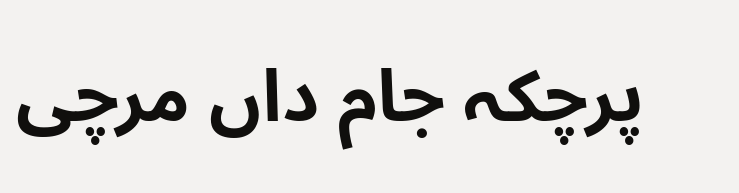پرچکہ جام داں مرچی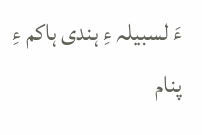ءَ لسبیلہ ءِ ہندی ہاکم ءِ پنام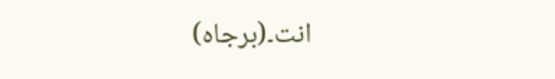انت۔(برجاہ)